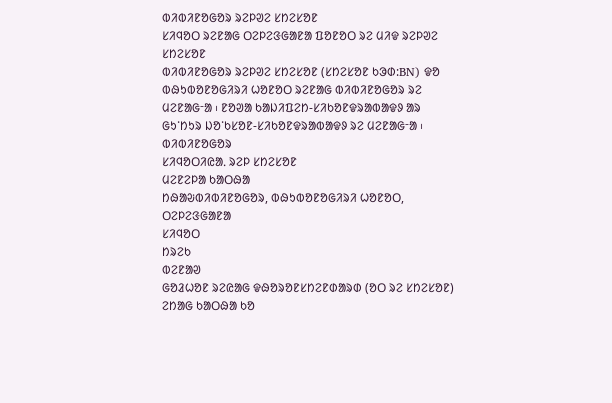ᱵᱤᱵᱤᱱᱚᱜᱚᱨ ᱨᱮᱞᱣᱮ ᱥᱴᱮᱥᱚᱱ
ᱥᱤᱧᱚᱛ ᱨᱮᱱᱟᱜ ᱛᱮᱞᱮᱝᱜᱟᱱᱟ ᱯᱚᱱᱚᱛ ᱨᱮ ᱢᱤᱫ ᱨᱮᱞᱣᱮ ᱥᱴᱮᱥᱚᱱ
ᱵᱤᱵᱤᱱᱚᱜᱚᱨ ᱨᱮᱞᱣᱮ ᱥᱴᱮᱥᱚᱱ (ᱥᱴᱮᱥᱚᱱ ᱠᱳᱰ:BN) ᱫᱚ ᱵᱷᱩᱵᱚᱱᱚᱜᱤᱨᱤ ᱦᱚᱱᱚᱛ ᱨᱮᱱᱟᱜ ᱵᱤᱵᱤᱱᱚᱜᱚᱨ ᱨᱮ ᱢᱮᱱᱟᱜᱼᱟ ᱾ ᱱᱚᱣᱟ ᱠᱟᱡᱤᱯᱮᱴ-ᱥᱤᱠᱚᱱᱫᱨᱟᱵᱟᱫᱽ ᱟᱨ ᱜᱩᱸᱴᱩᱨ ᱡᱚᱸᱠᱥᱚᱱ-ᱥᱤᱠᱚᱱᱫᱨᱟᱵᱟᱫᱽ ᱨᱮ ᱢᱮᱱᱟᱜᱼᱟ ᱾
ᱵᱤᱵᱤᱱᱚᱜᱚᱨ
ᱥᱤᱧᱚᱛᱤᱭᱟᱹ ᱨᱮᱞ ᱥᱴᱮᱥᱚᱱ
ᱢᱮᱱᱮᱞᱟ ᱠᱟᱛᱷᱟ
ᱴᱷᱟᱶᱵᱤᱵᱤᱱᱚᱜᱚᱨ, ᱵᱷᱩᱵᱚᱱᱚᱜᱤᱨᱤ ᱦᱚᱱᱚᱛ, ᱛᱮᱞᱮᱝᱜᱟᱱᱟ
ᱥᱤᱧᱚᱛ
ᱴᱨᱮᱠ
ᱵᱮᱱᱟᱣ
ᱜᱚᱲᱦᱚᱱ ᱨᱮᱭᱟᱜ ᱫᱷᱚᱨᱚᱱᱥᱴᱮᱱᱰᱟᱨᱰ (ᱚᱛ ᱨᱮ ᱥᱴᱮᱥᱚᱱ)
ᱮᱴᱟᱜ ᱠᱟᱛᱷᱟ ᱠᱚ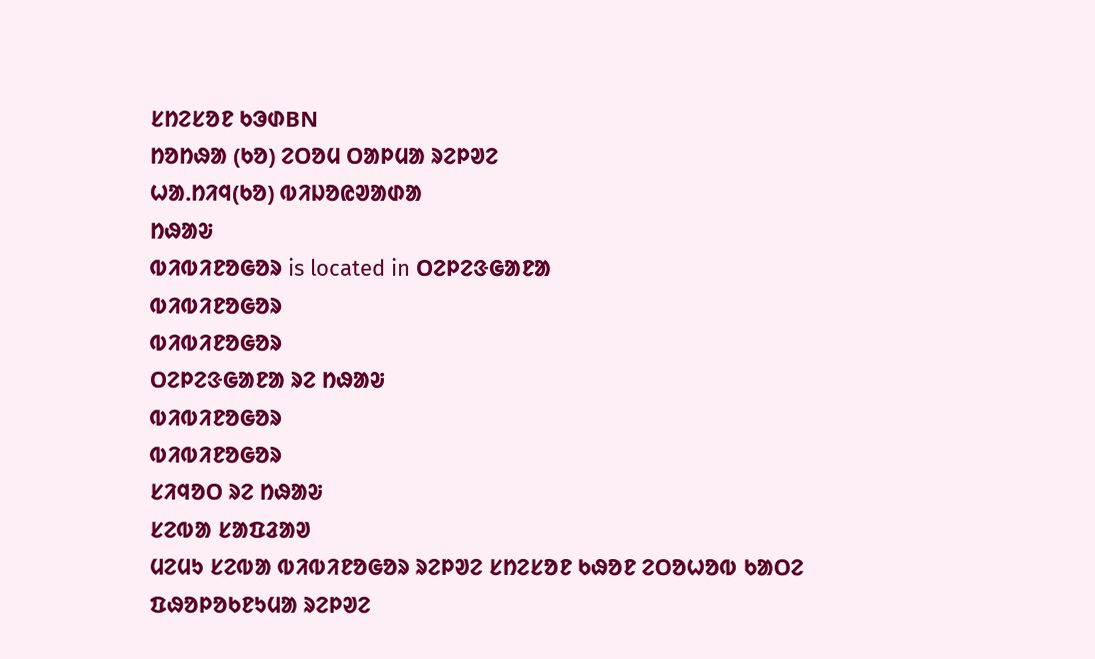ᱥᱴᱮᱥᱚᱱ ᱠᱳᱰBN
ᱴᱚᱴᱷᱟ (ᱠᱚ) ᱮᱛᱚᱢ ᱛᱟᱞᱢᱟ ᱨᱮᱞᱣᱮ
ᱦᱟᱹᱴᱤᱧ(ᱠᱚ) ᱵᱤᱡᱚᱭᱣᱟᱰᱟ
ᱴᱷᱟᱶ
ᱵᱤᱵᱤᱱᱚᱜᱚᱨ is located in ᱛᱮᱞᱮᱝᱜᱟᱱᱟ
ᱵᱤᱵᱤᱱᱚᱜᱚᱨ
ᱵᱤᱵᱤᱱᱚᱜᱚᱨ
ᱛᱮᱞᱮᱝᱜᱟᱱᱟ ᱨᱮ ᱴᱷᱟᱶ
ᱵᱤᱵᱤᱱᱚᱜᱚᱨ
ᱵᱤᱵᱤᱱᱚᱜᱚᱨ
ᱥᱤᱧᱚᱛ ᱨᱮ ᱴᱷᱟᱶ
ᱥᱮᱵᱟ ᱥᱟᱯᱲᱟᱣ
ᱢᱮᱢᱩ ᱥᱮᱵᱟ ᱵᱤᱵᱤᱱᱚᱜᱚᱨ ᱨᱮᱞᱣᱮ ᱥᱴᱮᱥᱚᱱ ᱠᱷᱚᱱ ᱮᱛᱚᱦᱚᱵ ᱠᱟᱛᱮ ᱯᱷᱚᱞᱚᱠᱱᱩᱢᱟ ᱨᱮᱞᱣᱮ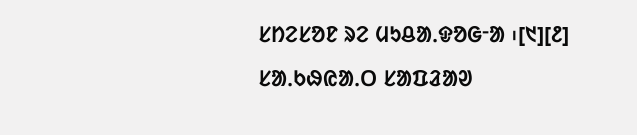ᱥᱴᱮᱥᱚᱱ ᱨᱮ ᱢᱩᱪᱟᱹᱫᱚᱜᱼᱟ ᱾[᱑][᱒]
ᱥᱟᱹᱠᱷᱭᱟᱹᱛ ᱥᱟᱯᱲᱟᱣ